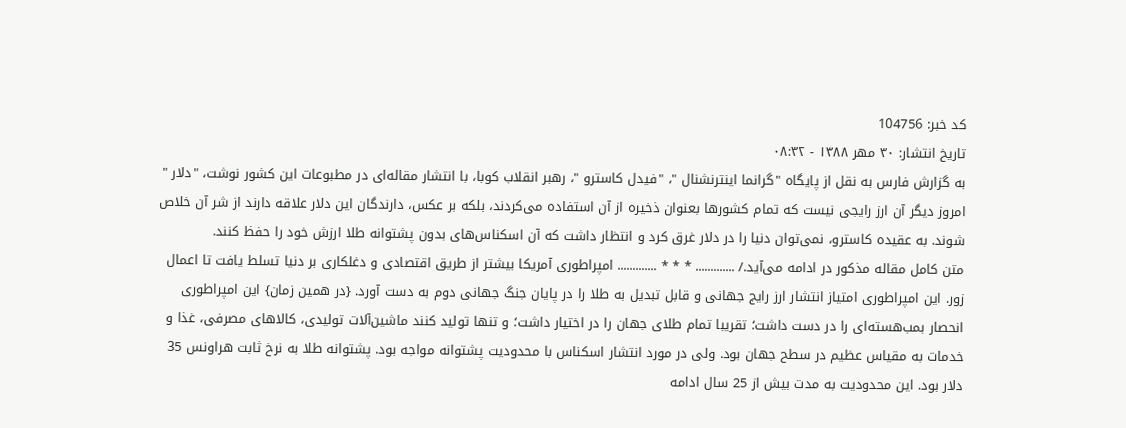کد خبر: 104756
تاریخ انتشار: ۳۰ مهر ۱۳۸۸ - ۰۸:۳۲
به گزارش فارس به نقل از پایگاه "گرانما اینترنشنال "، "فیدل کاسترو "، رهبر انقلاب کوبا، با انتشار مقاله‌ای در مطبوعات این کشور نوشت، "دلار " امروز دیگر آن ارز رایجی نیست که تمام کشورها بعنوان ذخیره از آن استفاده می‌کردند، بلکه بر عکس، دارندگان این دلار علاقه دارند از شر آن خلاص شوند. به عقیده کاسترو، نمی‌توان دنیا را در دلار غرق کرد و انتظار داشت که آن اسکناس‌های بدون پشتوانه طلا ارزش خود را حفظ کنند.
متن کامل مقاله مذکور در ادامه می‌آید./ ............. * * * ............. امپراطوری آمریکا بیشتر از طریق اقتصادی و دغلکاری بر دنیا تسلط یافت تا اعمال زور. این امپراطوری امتیاز انتشار ارز رایج جهانی و قابل تبدیل به طلا را در پایان جنگ جهانی دوم به دست آورد. {در همین زمان} این امپراطوری انحصار بمب‌هسته‌ای را در دست داشت؛ تقریبا تمام طلای جهان را در اختیار داشت؛ و تنها تولید کنند ماشین‌آلات تولیدی، کالاهای مصرفی، غذا و خدمات به مقیاس عظیم در سطح جهان بود. ولی در مورد انتشار اسکناس با محدودیت پشتوانه مواجه بود. پشتوانه طلا به نرخ ثابت هراونس 35 دلار بود. این محدودیت به مدت بیش از 25 سال ادامه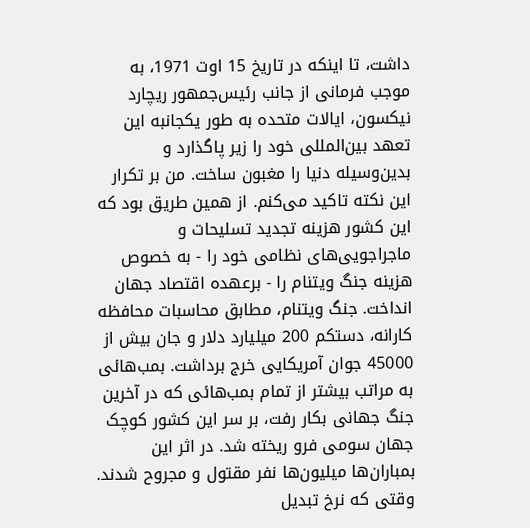داشت، تا اینکه در تاریخ 15 اوت 1971، به موجب فرمانی از جانب رئیس‌جمهور ریچارد نیکسون، ایالات متحده به طور یکجانبه این تعهد بین‌المللی خود را زیر پاگذارد و بدین‌وسیله دنیا را مغبون ساخت. من بر تکرار این نکته تاکید می‌کنم. از همین طریق بود که این کشور هزینه تجدید تسلیحات و ماجراجویی‌های نظامی خود را - به خصوص هزینه جنگ ویتنام را - برعهده اقتصاد جهان انداخت. جنگ ویتنام، مطابق محاسبات محافظه کارانه، دستکم 200 میلیارد دلار و جان بیش از 45000 جوان آمریکایی خرج برداشت. بمب‌هائی به مراتب بیشتر از تمام بمب‌هائی که در آخرین جنگ جهانی بکار رفت، بر سر این کشور کوچک جهان سومی فرو ریخته شد. در اثر این بمباران‌ها میلیون‌ها نفر مقتول و مجروح شدند. وقتی که نرخ تبدیل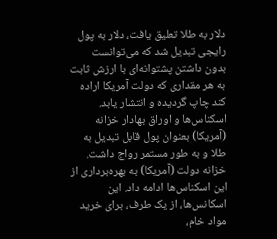دلار به طلا تعلیق یافت، دلار به پول رایجی تبدیل شد که می‌توانست بدون داشتن پشتوانه‌ای با ارزش ثابت به هر مقداری که دولت آمریکا اراده کند چاپ گردیده و انتشار یابد. اسکناس‌ها و اوراق بهادار خزانه (آمریکا) بعنوان پول قابل تبدیل به طلا و به طور مستمر رواج داشت. خزانه دولت (آمریکا) به بهره‌برداری از این اسکناس‌ها ادامه داد. این اسکانس‌ها، از یک طرف، برای خرید مواد خام،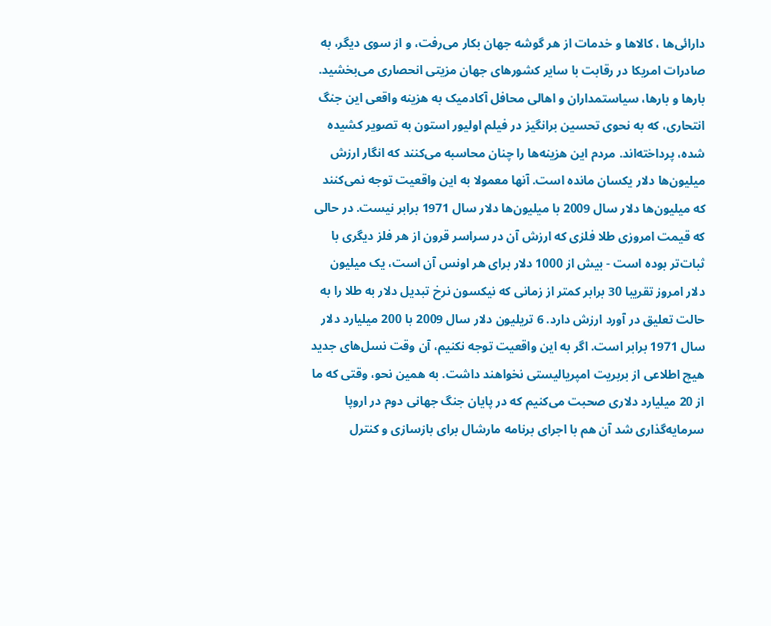دارائی‌ها ، کالاها و خدمات از هر گوشه جهان بکار می‌رفت، و از سوی دیگر، به صادرات امریکا در رقابت با سایر کشورهای جهان مزیتی انحصاری می‌بخشید. بارها و بارها، سیاستمداران و اهالی محافل آکادمیک به هزینه واقعی این جنگ انتحاری، که به نحوی تحسین برانگیز در فیلم اولیور استون به تصویر کشیده شده، پرداخته‌اند. مردم این هزینه‌ها را چنان محاسبه می‌کنند که انگار ارزش میلیون‌ها دلار یکسان مانده است. آنها معمولا به این واقعیت توجه نمی‌کنند که میلیون‌ها دلار سال 2009 با میلیون‌ها دلار سال 1971 برابر نیست. در حالی که قیمت امروزی طلا فلزی که ارزش آن در سراسر قرون از هر فلز دیگری با ثبات‌تر بوده است - بیش از 1000 دلار برای هر اونس آن است، یک میلیون دلار امروز تقریبا 30 برابر کمتر از زمانی که نیکسون نرخ تبدیل دلار به طلا را به حالت تعلیق در آورد ارزش دارد. 6 تریلیون دلار سال 2009 با 200 میلیارد دلار سال 1971 برابر است. اگر به این واقعیت توجه نکنیم، آن وقت نسل‌های جدید هیچ اطلاعی از بربریت امپریالیستی نخواهند داشت. به همین نحو، وقتی که ما از 20 میلیارد دلاری صحبت می‌کنیم که در پایان جنگ جهانی دوم در اروپا سرمایه‌گذاری شد آن هم با اجرای برنامه مارشال برای بازسازی و کنترل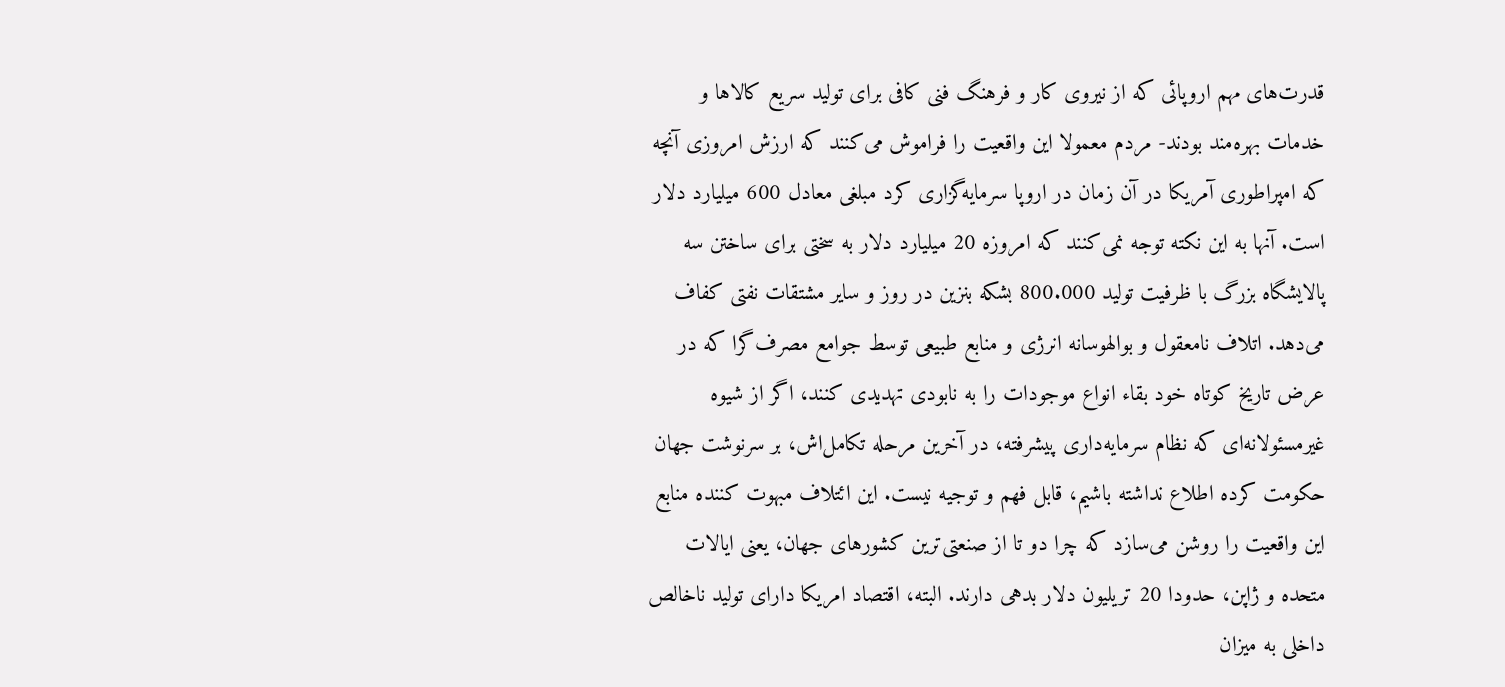قدرت‌های مهم اروپائی که از نیروی کار و فرهنگ فنی کافی برای تولید سریع کالاها و خدمات بهره‌مند بودند- مردم معمولا این واقعیت را فراموش می‌کنند که ارزش امروزی آنچه که امپراطوری آمریکا در آن زمان در اروپا سرمایه‌گزاری کرد مبلغی معادل 600 میلیارد دلار است. آنها به این نکته توجه نمی‌کنند که امروزه 20 میلیارد دلار به سختی برای ساختن سه پالایشگاه بزرگ با ظرفیت تولید 800.000 بشکه بنزین در روز و سایر مشتقات نفتی کفاف می‌دهد. اتلاف نامعقول و بوالهوسانه انرژی و منابع طبیعی توسط جوامع مصرف‌گرا که در عرض تاریخ کوتاه خود بقاء انواع موجودات را به نابودی تهدیدی کنند، اگر از شیوه غیرمسئولانه‌ای که نظام سرمایه‌داری پیشرفته، در آخرین مرحله تکامل‌اش، بر سرنوشت جهان حکومت کرده اطلاع نداشته باشیم، قابل فهم و توجیه نیست. این ائتلاف مبهوت کننده منابع این واقعیت را روشن می‌سازد که چرا دو تا از صنعتی‌ترین کشورهای جهان، یعنی ایالات متحده و ژاپن، حدودا 20 تریلیون دلار بدهی دارند. البته، اقتصاد امریکا دارای تولید ناخالص داخلی به میزان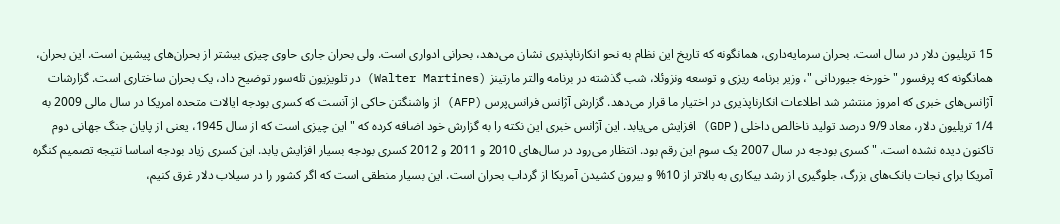15 تریلیون دلار در سال است. بحران سرمایه‌داری، همانگونه که تاریخ این نظام به نحو انکار‌ناپذیری نشان می‌دهد، بحرانی ادواری است. ولی بحران جاری حاوی چیزی بیشتر از بحران‌های پیشین است. این بحران، همانگونه که پرفسور "خورخه جیوردانی "، وزیر برنامه ریزی و توسعه ونزوئلا، شب گذشته در برنامه والتر مارتینز (Walter Martines) در تلویزیون تله‌سور توضیح داد، یک بحران ساختاری است. گزارشات آژانس‌های خبری که امروز منتشر شد اطلاعات انکار‌ناپذیری در اختیار ما قرار می‌دهد. گزارش آژانس فرانس‌پرس (AFP) از واشنگتن حاکی از آنست که کسری بودجه ایالات متحده امریکا در سال مالی 2009 به 1/4 تریلیون دلار، معاد 9/9 درصد تولید ناخالص داخلی ( GDP) افزایش می‌یابد. این آژانس خبری این نکته را به گزارش خود اضافه کرده که " این چیزی است که از سال 1945، یعنی از پایان جنگ جهانی دوم تاکنون دیده نشده است. " کسری بودجه در سال 2007 یک سوم این رقم بود. انتظار می‌رود در سال‌های 2010 و 2011 و 2012 کسری بودجه بسیار افزایش یابد. این کسری زیاد بودجه اساسا نتیجه تصمیم‌ کنگره آمریکا برای نجات بانک‌های بزرگ، جلوگیری از رشد بیکاری به بالاتر از 10% و بیرون کشیدن آمریکا از گرداب بحران است. این بسیار منطقی است که اگر کشور را در سیلاب دلار غرق کنیم،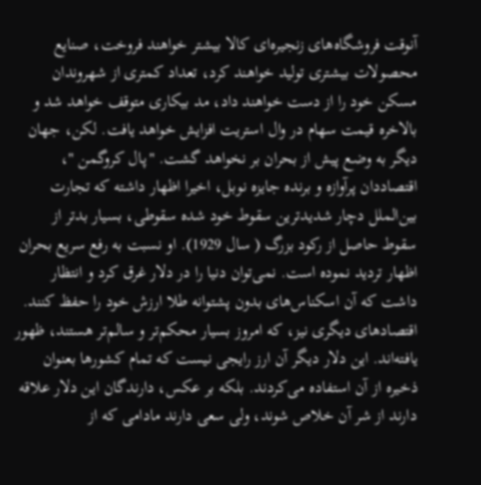آنوقت فروشگاه‌های زنجیره‌ای کالا بیشتر خواهند فروخت، صنایع محصولات بیشتری تولید خواهند کرد، تعداد کمتری از شهروندان مسکن خود را از دست خواهند داد، مد بیکاری متوقف خواهد شد و بالاخره قیمت سهام در وال استریت افزایش خواهد یافت. لکن، جهان دیگر به وضع پیش از بحران بر نخواهد گشت. "پال کروگمن "، اقتصاد‌دان پرآوازه و برنده جایزه نوبل، اخیرا اظهار داشته که تجارت بین‌الملل دچار شدید‌ترین سقوط خود شده سقوطی، بسیار بدتر از سقوط حاصل از رکود بزرگ ( سال 1929). او نسبت به رفع سریع بحران اظهار تردید نموده است. نمی‌توان دنیا را در دلار غرق کرد و انتظار داشت که آن اسکناس‌های بدون پشتوانه طلا ارزش خود را حفظ کنند. اقتصاد‌های دیگری نیز، که امروز بسیار محکم‌تر و سالم‌تر هستند، ظهور یافته‌اند. این دلار دیگر آن ارز رایجی نیست که تمام کشورها بعنوان ذخیره از آن استفاده می‌کردند. بلکه بر عکس، دارندگان این دلار علاقه دارند از شر آن خلاص شوند، ولی سعی دارند مادامی که از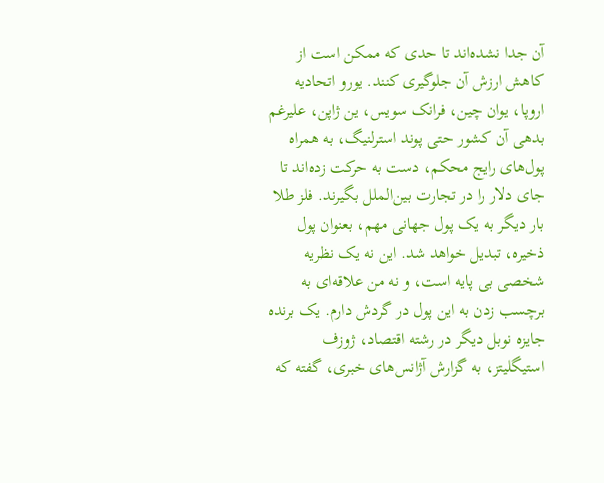آن جدا نشده‌اند تا حدی که ممکن است از کاهش ارزش آن جلوگیری کنند. یورو اتحادیه اروپا، یوان چین، فرانک سویس، ین ژاپن، علیرغم بدهی آن کشور حتی پوند استرلنیگ، به همراه پول‌های رایج محکم، دست به حرکت زده‌اند تا جای دلار را در تجارت بین‌الملل بگیرند. فلز طلا بار دیگر به یک پول جهانی مهم، بعنوان پول ذخیره، تبدیل خواهد شد. این نه یک نظریه شخصی بی پایه است، و نه من علاقه‌ای به برچسب زدن به این پول در گردش دارم. یک برنده جایزه نوبل دیگر در رشته اقتصاد، ژوزف استیگلیتز، به گزارش آژانس‌های خبری، گفته که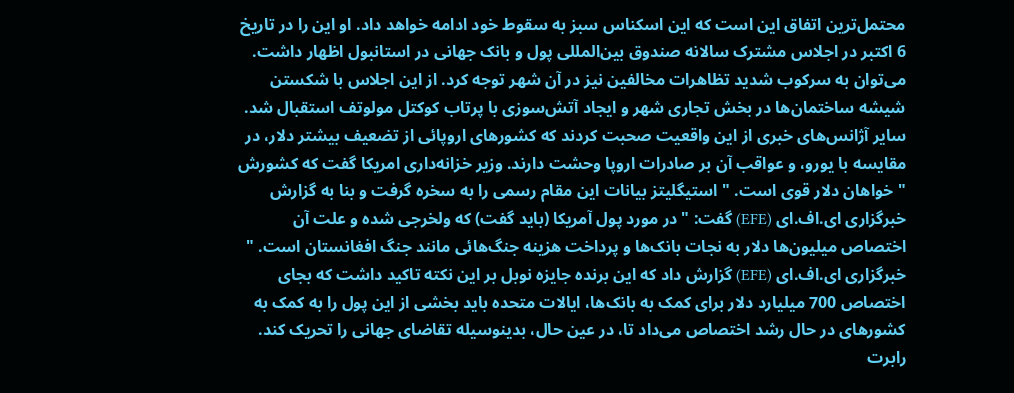محتمل‌ترین اتفاق این است که این اسکناس سبز به سقوط خود ادامه خواهد داد. او این را در تاریخ 6 اکتبر در اجلاس مشترک سالانه صندوق بین‌المللی پول و بانک جهانی در استانبول اظهار داشت. می‌توان به سرکوب شدید تظاهرات مخالفین نیز در آن شهر توجه کرد. از این اجلاس با شکستن شیشه ساختمان‌ها در بخش تجاری شهر و ایجاد آتش‌سوزی با پرتاب کوکتل مولوتف استقبال شد. سایر آژانس‌های خبری از این واقعیت صحبت کردند که کشورهای اروپائی از تضعیف بیشتر دلار، در مقایسه با یورو، و عواقب آن بر صادرات اروپا وحشت دارند. وزیر خزانه‌داری امریکا گفت که کشورش " خواهان دلار قوی است. " استیگلیتز بیانات این مقام رسمی را به سخره گرفت و بنا به گزارش خبرگزاری ای.اف.ای (EFE) گفت: "در مورد پول آمریکا (باید گفت) که ولخرجی شده و علت آن اختصاص میلیون‌ها دلار به نجات بانک‌ها و پرداخت هزینه جنگ‌هائی مانند جنگ افغانستان است. " خبرگزاری ای.اف.ای (EFE) گزارش داد که این برنده جایزه نوبل بر این نکته تاکید داشت که بجای اختصاص 700 میلیارد دلار برای کمک به بانک‌ها، ایالات متحده باید بخشی از این پول را به کمک به کشورهای در حال رشد اختصاص می‌داد تا، در عین حال، بدینوسیله تقاضای جهانی را تحریک کند. رابرت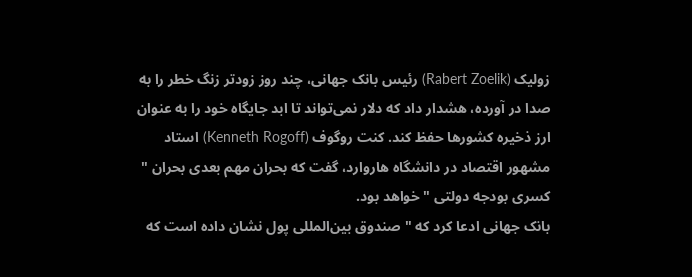زولیک (Rabert Zoelik) رئیس بانک جهانی، چند روز زودتر زنگ خطر را به صدا در آورده، هشدار داد که دلار نمی‌تواند تا ابد جایگاه خود را به عنوان ارز ذخیره کشور‌ها حفظ کند. کنت روگوف (Kenneth Rogoff) استاد مشهور اقتصاد در دانشگاه هاروارد، گفت که بحران مهم بعدی بحران " کسری بودجه دولتی " خواهد بود.
بانک جهانی ادعا کرد که " صندوق بین‌المللی پول نشان داده است که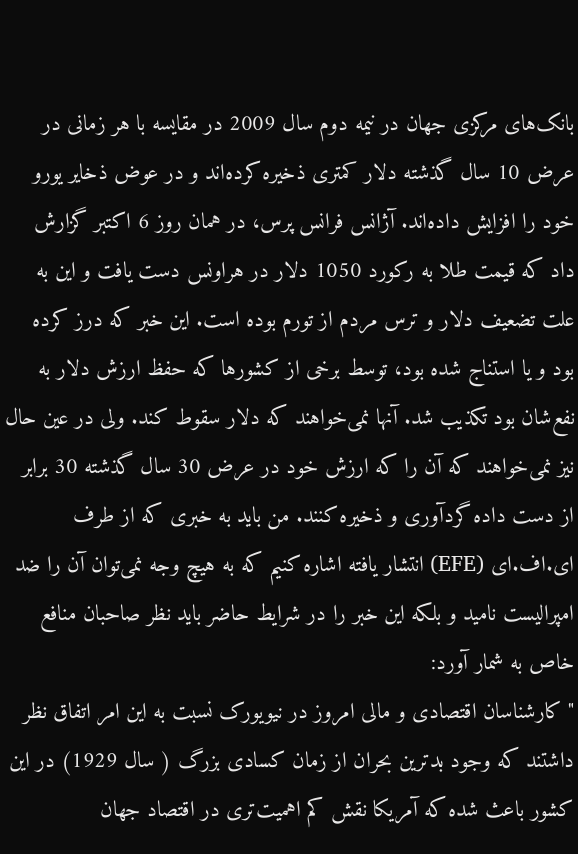بانک‌های مرکزی جهان در نیمه دوم سال 2009 در مقایسه با هر زمانی در عرض 10 سال گذشته دلار کمتری ذخیره کرده‌اند و در عوض ذخایر یورو خود را افزایش داده‌اند. آژانس فرانس پرس، در همان روز 6 اکتبر گزارش داد که قیمت طلا به رکورد 1050 دلار در هراونس دست یافت و این به علت تضعیف دلار و ترس مردم از تورم بوده است. این خبر که درز کرده بود و یا استناج شده بود، توسط برخی از کشورها که حفظ ارزش دلار به نفع‌شان بود تکذیب شد. آنها نمی‌خواهند که دلار سقوط کند. ولی در عین حال نیز نمی‌خواهند که آن را که ارزش خود در عرض 30 سال گذشته 30 برابر از دست داده گردآوری و ذخیره کنند. من باید به خبری که از طرف ای.اف.ای (EFE) انتشار یافته اشاره کنیم که به هیچ وجه نمی‌توان آن را ضد امپرالیست نامید و بلکه این خبر را در شرایط حاضر باید نظر صاحبان منافع خاص به شمار آورد:
" کارشناسان اقتصادی و مالی امروز در نیویورک نسبت به این امر اتفاق نظر داشتند که وجود بدترین بحران از زمان کسادی بزرگ ( سال 1929) در این کشور باعث شده که آمریکا نقش کم اهمیت‌تری در اقتصاد جهان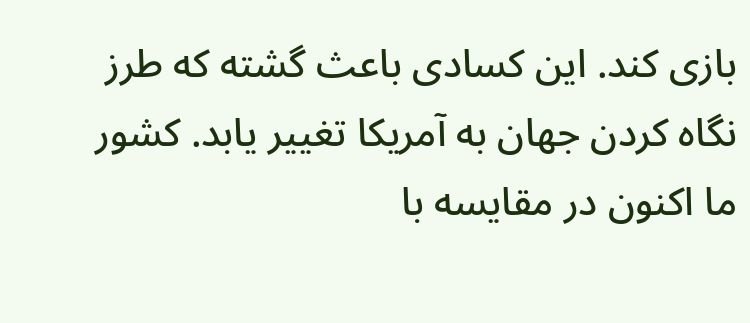بازی کند. این کسادی باعث گشته که طرز نگاه کردن جهان به آمریکا تغییر یابد. کشور ما اکنون در مقایسه با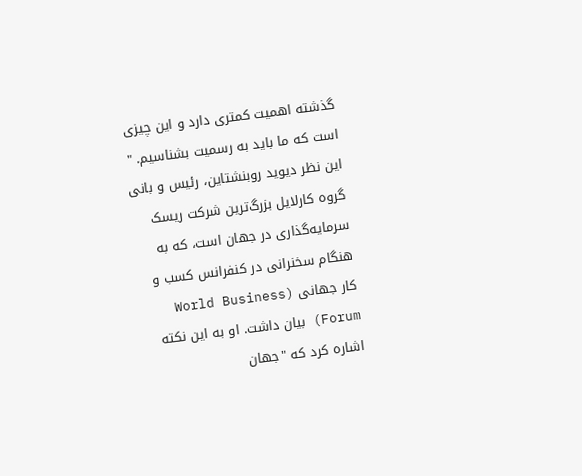گذشته اهمیت کمتری دارد و این چیزی است که ما باید به رسمیت بشناسیم. " این نظر دیوید روبنشتاین، رئیس و بانی گروه کارلایل بزرگ‌ترین شرکت ریسک سرمایه‌گذاری در جهان است، که به هنگام سخنرانی در کنفرانس کسب و کار جهانی (World Business Forum) بیان داشت. او به این نکته اشاره کرد که "جهان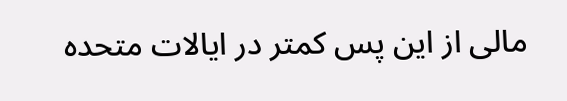مالی از این پس کمتر در ایالات متحده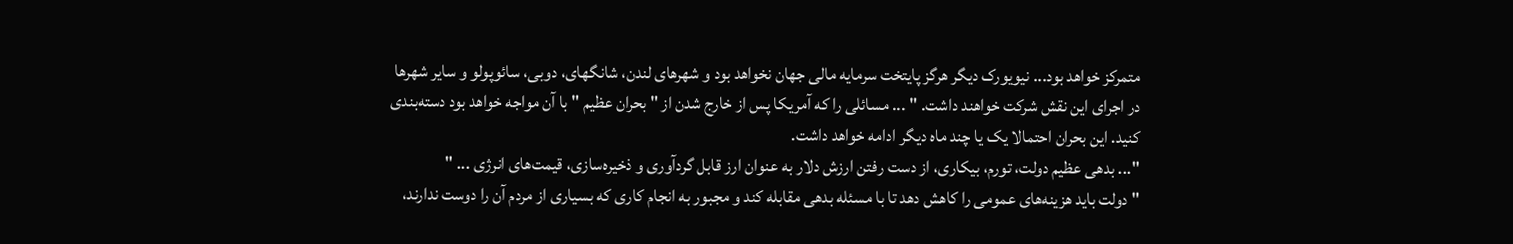متمرکز خواهد بود... نیویورک دیگر هرگز پایتخت سرمایه مالی جهان نخواهد بود و شهرهای لندن، شانگهای، دوبی، سائوپولو و سایر شهرها در اجرای این نقش شرکت خواهند داشت. " ... مسائلی را که آمریکا پس از خارج شدن از " بحران عظیم " با آن مواجه خواهد بود دسته‌بندی کنید. این بحران احتمالا یک یا چند ماه دیگر ادامه خواهد داشت.
"... بدهی عظیم دولت، تورم، بیکاری، از دست رفتن ارزش دلار به عنوان ارز قابل گردآوری و ذخیره‌سازی، قیمت‌های انرژی ... "
" دولت باید هزینه‌های عمومی را کاهش دهد تا با مسئله بدهی مقابله کند و مجبور به انجام کاری که بسیاری از مردم آن را دوست ندارند،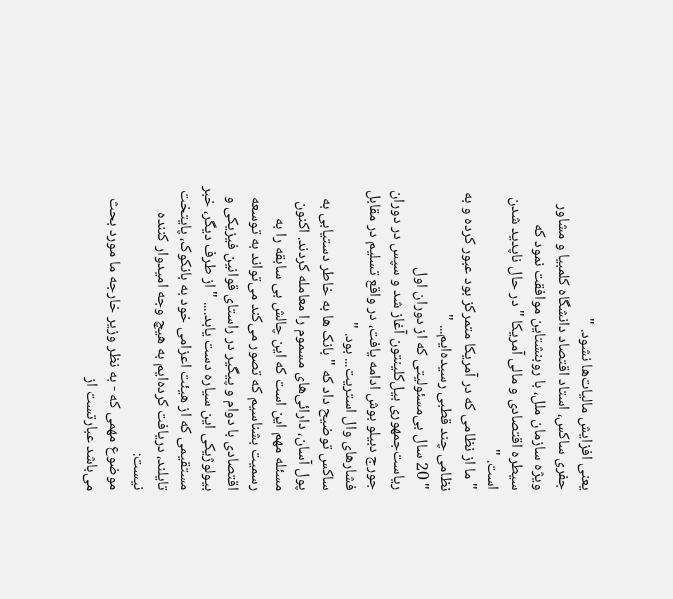یعنی افزایش مالیات‌ها نشود. "
جفری ساکس، استاد اقتصاد دانشگاه کلمبیا و مشاور ویژه سازمان ملل، با روبنشتاین موافقت نمود که سیطره اقتصادی و مالی آمریکا " در حال ناپدید شدن است. "
" ما از نظامی که در آمریکا متمرکز بود عبور کرده و به نظامی چند قطبی رسیده‌ایم... "
" 20 سال بی‌مسئولیتی که از دوران اول ریاست‌جمهوری بیل‌کلینتون آغاز شد و سپس در دوران جورج دبیلو بوش ادامه یافت، در واقع تسلیم در مقابل فشارهای وال استریت... بود. "
ساکس توضیح داد که " بانک ها به خاطر دستیابی به پول آسان، دارائی‌های مسموم را معامله کردند. اکنون مسئله مهم این است که این چالش بی سابقه را به رسمیت بشناسیم که تصور می‌کند می‌تواند به توسعه اقتصادی با دوام و پیگیر در راستای قوانین فیزیکی و بیولوژیکی این سیاره دست یابد.... " از طرف دیگر، خبر مستقیمی که از هیئت اعزامی خود به بانکوک، پایتخت تایلند، دریافت کرده‌ایم به هیچ وجه امیدوار کننده نیست:
موضوع مهمی که - به نظر وزیر خارجه ما مورد بحث می‌باشد عبارتست از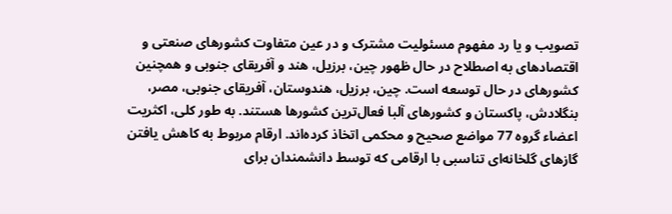تصویب و یا رد مفهوم مسئولیت مشترک و در عین متفاوت کشورهای صنعتی و اقتصادهای به اصطلاح در حال ظهور چین، برزیل، هند و آفریقای جنوبی و همچنین کشورهای در حال توسعه است. چین، برزیل، هندوستان، آفریقای جنوبی، مصر، بنگلادش، پاکستان و کشورهای آلبا فعال‌ترین کشورها هستند. به طور کلی، اکثریت اعضاء گروه 77 مواضع صحیح و محکمی اتخاذ کرده‌اند. ارقام مربوط به کاهش یافتن گازهای گلخانه‌ای تناسبی با ارقامی که توسط دانشمندان برای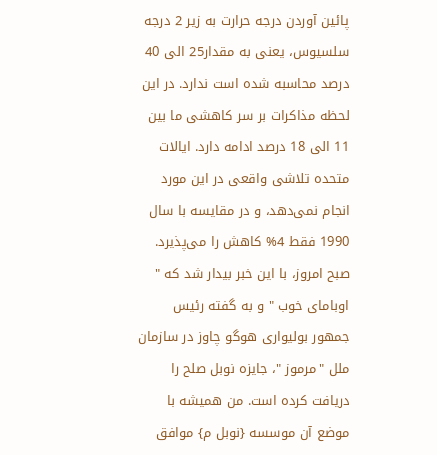پائین آوردن درجه حرارت به زیر 2 درجه سلسیوس، یعنی به مقدار25 الی 40 درصد محاسبه شده است ندارد. در این لحظه مذاکرات بر سر کاهشی ما بین 11 الی 18 درصد ادامه دارد. ایالات متحده تلاشی واقعی در این مورد انجام نمی‌دهد، و در مقایسه با سال 1990 فقط 4% کاهش را می‌پذیرد. صبح امروز، با این خبر بیدار شد که " اوبامای خوب " و به گفته رئیس جمهور بولیواری هوگو چاوز در سازمان ملل "مرموز "، جایزه نوبل صلح را دریافت کرده است. من همیشه با موضع آن موسسه {نوبل م} موافق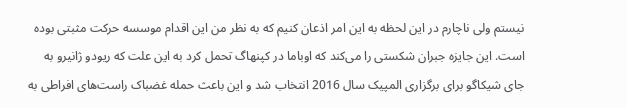نیستم ولی ناچارم در این لحظه به این امر اذعان کنیم که به نظر من این اقدام موسسه حرکت مثبتی بوده است. این جایزه جبران شکستی را می‌کند که اوباما در کپنهاگ تحمل کرد به این علت که ریودو ژانیرو به جای شیکاگو برای برگزاری المپیک سال 2016 انتخاب شد و این باعث حمله غضباک راست‌های افراطی به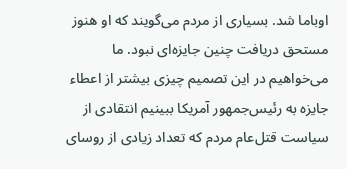اوباما شد. بسیاری از مردم می‌گویند که او هنوز مستحق دریافت چنین جایزه‌ای نبود. ما می‌خواهیم در این تصمیم چیزی بیشتر از اعطاء جایزه به رئیس‌جمهور آمریکا ببینیم انتقادی از سیاست قتل‌عام مردم که تعداد زیادی از روسای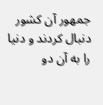جمهور آن کشور دنبال کردند و دنیا را به آن دو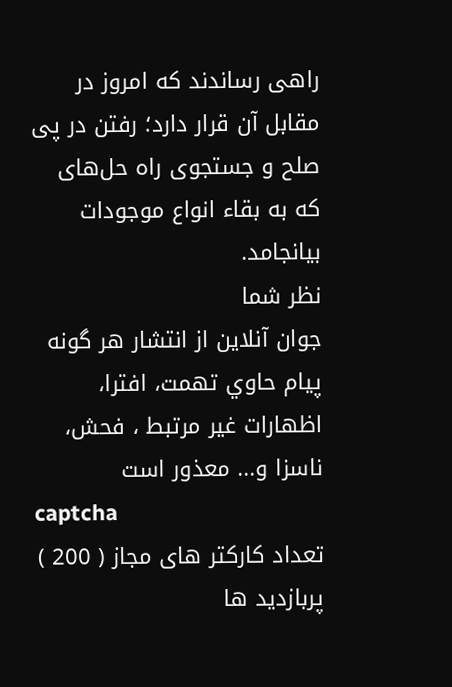راهی رساندند که امروز در مقابل آن قرار دارد؛ رفتن در پی صلح و جستجوی راه حل‌‌های که به بقاء انواع موجودات بیانجامد.
نظر شما
جوان آنلاين از انتشار هر گونه پيام حاوي تهمت، افترا، اظهارات غير مرتبط ، فحش، ناسزا و... معذور است
captcha
تعداد کارکتر های مجاز ( 200 )
پربازدید ها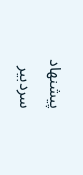پیشنهاد سردبیر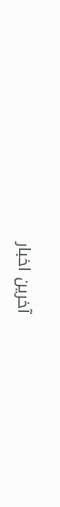آخرین اخبار